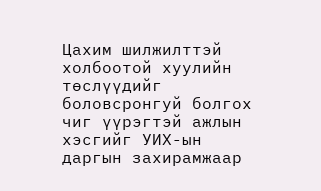Цахим шилжилттэй холбоотой хуулийн төслүүдийг боловсронгуй болгох чиг үүрэгтэй ажлын хэсгийг УИХ-ын даргын захирамжаар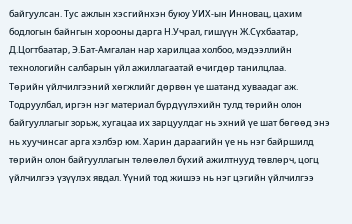байгуулсан. Тус ажлын хэсгийнхэн буюу УИХ-ын Инновац, цахим бодлогын байнгын хорооны дарга Н.Учрал, гишүүн Ж.Сүхбаатар, Д.Цогтбаатар, Э.Бат-Амгалан нар харилцаа холбоо, мэдээллийн технологийн салбарын үйл ажиллагаатай өчигдөр танилцлаа.
Төрийн үйлчилгээний хөгжлийг дөрвөн үе шатанд хуваадаг аж. Тодруулбал, иргэн нэг материал бүрдүүлэхийн тулд төрийн олон байгууллагыг зорьж, хугацаа их зарцуулдаг нь эхний үе шат бөгөөд энэ нь хуучинсаг арга хэлбэр юм. Харин дараагийн үе нь нэг байршилд төрийн олон байгууллагын төлөөлөл бүхий ажилтнууд төвлөрч, цогц үйлчилгээ үзүүлэх явдал. Үүний тод жишээ нь нэг цэгийн үйлчилгээ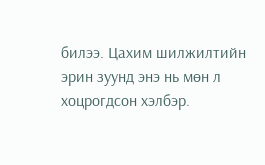билээ. Цахим шилжилтийн эрин зуунд энэ нь мөн л хоцрогдсон хэлбэр.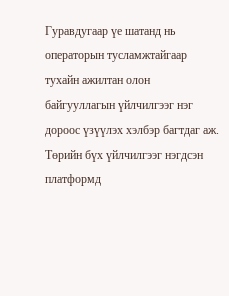Гуравдугаар үе шатанд нь операторын тусламжтайгаар тухайн ажилтан олон байгууллагын үйлчилгээг нэг дороос үзүүлэх хэлбэр багтдаг аж. Төрийн бүх үйлчилгээг нэгдсэн платформд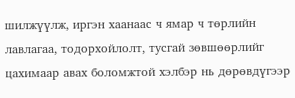шилжүүлж, иргэн хаанаас ч ямар ч төрлийн лавлагаа, тодорхойлолт, тусгай зөвшөөрлийг цахимаар авах боломжтой хэлбэр нь дөрөвдүгээр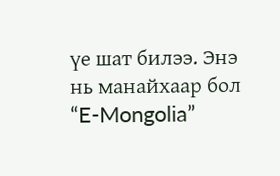үе шат билээ. Энэ нь манайхаар бол “E-Mongolia”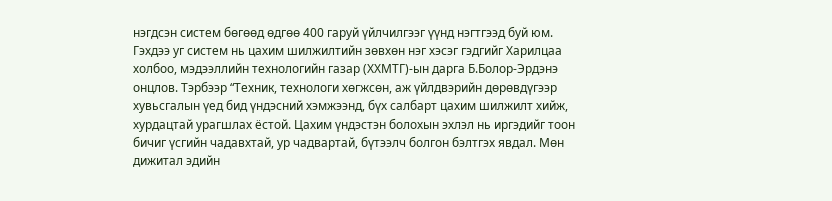нэгдсэн систем бөгөөд өдгөө 400 гаруй үйлчилгээг үүнд нэгтгээд буй юм. Гэхдээ уг систем нь цахим шилжилтийн зөвхөн нэг хэсэг гэдгийг Харилцаа холбоо, мэдээллийн технологийн газар (ХХМТГ)-ын дарга Б.Болор-Эрдэнэ онцлов. Тэрбээр “Техник, технологи хөгжсөн, аж үйлдвэрийн дөрөвдүгээр хувьсгалын үед бид үндэсний хэмжээнд, бүх салбарт цахим шилжилт хийж, хурдацтай урагшлах ёстой. Цахим үндэстэн болохын эхлэл нь иргэдийг тоон бичиг үсгийн чадавхтай, ур чадвартай, бүтээлч болгон бэлтгэх явдал. Мөн дижитал эдийн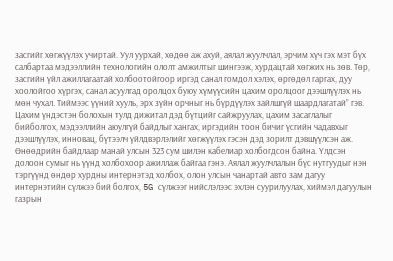засгийг хөгжүүлэх учиртай. Уул уурхай, хөдөө аж ахуй, аялал жуулчлал, эрчим хүч гэх мэт бүх салбартаа мэдээллийн технологийн ололт амжилтыг шингээж, хурдацтай хөгжих нь зөв. Төр, засгийн үйл ажиллагаатай холбоотойгоор иргэд санал гомдол хэлэх, өргөдөл гаргах, дуу хоолойгоо хүргэх, санал асуулгад оролцох буюу хүмүүсийн цахим оролцоог дээшлүүлэх нь мөн чухал. Тиймээс үүний хууль, эрх зүйн орчныг нь бүрдүүлэх зайлшгүй шаардлагатай” гэв.
Цахим үндэстэн болохын тулд дижитал дэд бүтцийг сайжруулах, цахим засаглалыг бийболгох, мэдээллийн аюулгүй байдлыг хангах, иргэдийн тоон бичиг үсгийн чадавхыг дээшлүүлэх, инновац, бүтээлч үйлдвэрлэлийг хөгжүүлэх гэсэн дэд зорилт дэвшүүлсэн аж. Өнөөдрийн байдлаар манай улсын 323 сум шилэн кабелиар холбогдсон байна. Үлдсэн долоон сумыг нь үүнд холбохоор ажиллаж байгаа гэнэ. Аялал жуулчлалын бүс нутгуудыг нэн тэргүүнд өндөр хурдны интернэтэд холбох, олон улсын чанартай авто зам дагуу интернэтийн сүлжээ бий болгох, 5G сүлжээг нийслэлээс эхлэн суурилуулах, хиймэл дагуулын газрын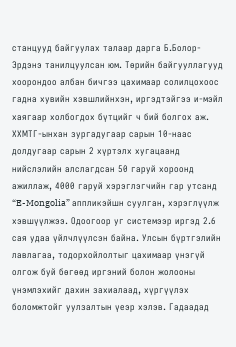станцууд байгуулах талаар дарга Б.Болор-Эрдэнэ танилцуулсан юм. Төрийн байгууллагууд хоорондоо албан бичгээ цахимаар солилцохоос гадна хувийн хэвшлийнхэн, иргэдтэйгээ и-мэйл хаягаар холбогдох бүтцийг ч бий болгох аж.
ХХМТГ-ынхан зургадугаар сарын 10-наас долдугаар сарын 2 хүртэлх хугацаанд нийслэлийн алслагдсан 50 гаруй хороонд ажиллаж, 4000 гаруй хэрэглэгчийн гар утсанд “E-Mongolia” аппликэйшн суулган, хэрэглүүлж хэвшүүлжээ. Одоогоор уг системээр иргэд 2.6 сая удаа үйлчлүүлсэн байна. Улсын бүртгэлийн лавлагаа, тодорхойлолтыг цахимаар үнэгүй олгож буй бөгөөд иргэний болон жолооны үнэмлэхийг дахин захиалаад, хүргүүлэх боломжтойг уулзалтын үеэр хэлэв. Гадаадад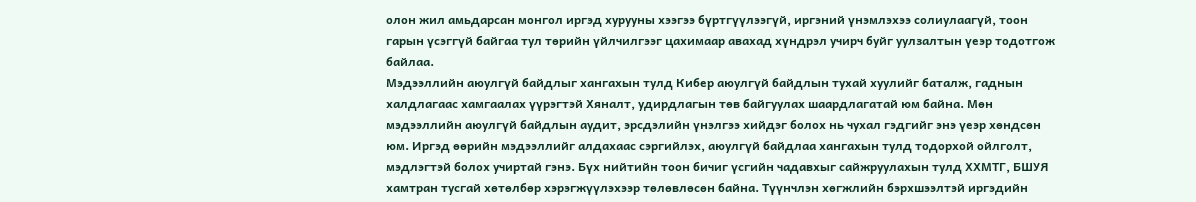олон жил амьдарсан монгол иргэд хурууны хээгээ бүртгүүлээгүй, иргэний үнэмлэхээ солиулаагүй, тоон гарын үсэггүй байгаа тул төрийн үйлчилгээг цахимаар авахад хүндрэл учирч буйг уулзалтын үеэр тодотгож байлаа.
Мэдээллийн аюулгүй байдлыг хангахын тулд Кибер аюулгүй байдлын тухай хуулийг баталж, гаднын халдлагаас хамгаалах үүрэгтэй Хяналт, удирдлагын төв байгуулах шаардлагатай юм байна. Мөн мэдээллийн аюулгүй байдлын аудит, эрсдэлийн үнэлгээ хийдэг болох нь чухал гэдгийг энэ үеэр хөндсөн юм. Иргэд өөрийн мэдээллийг алдахаас сэргийлэх, аюулгүй байдлаа хангахын тулд тодорхой ойлголт, мэдлэгтэй болох учиртай гэнэ. Бүх нийтийн тоон бичиг үсгийн чадавхыг сайжруулахын тулд ХХМТГ, БШУЯ хамтран тусгай хөтөлбөр хэрэгжүүлэхээр төлөвлөсөн байна. Түүнчлэн хөгжлийн бэрхшээлтэй иргэдийн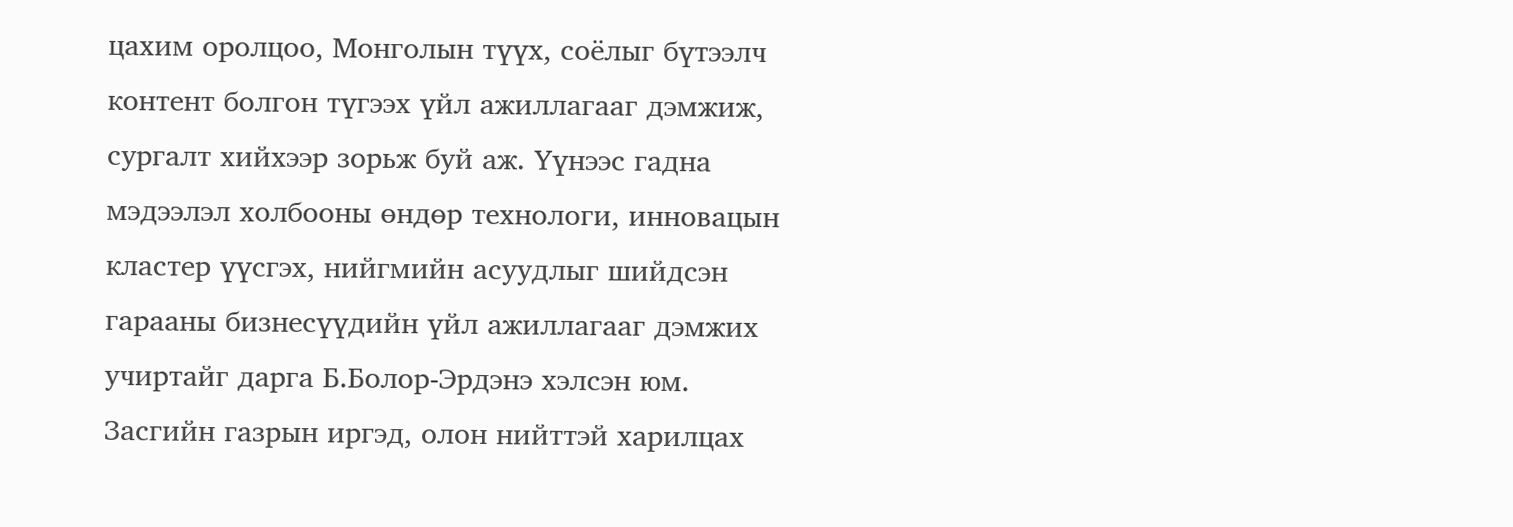цахим оролцоо, Монголын түүх, соёлыг бүтээлч контент болгон түгээх үйл ажиллагааг дэмжиж, сургалт хийхээр зорьж буй аж. Үүнээс гадна мэдээлэл холбооны өндөр технологи, инновацын кластер үүсгэх, нийгмийн асуудлыг шийдсэн гарааны бизнесүүдийн үйл ажиллагааг дэмжих учиртайг дарга Б.Болор-Эрдэнэ хэлсэн юм.
Засгийн газрын иргэд, олон нийттэй харилцах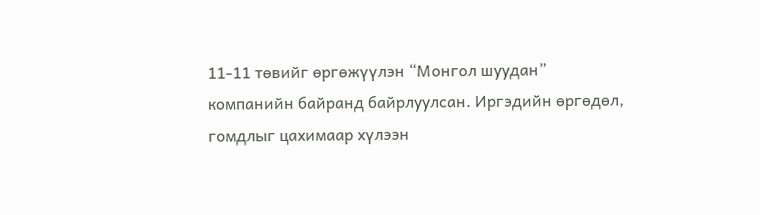11-11 төвийг өргөжүүлэн “Монгол шуудан” компанийн байранд байрлуулсан. Иргэдийн өргөдөл, гомдлыг цахимаар хүлээн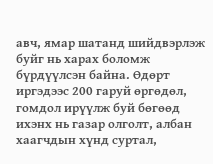авч, ямар шатанд шийдвэрлэж буйг нь харах боломж бүрдүүлсэн байна. Өдөрт иргэдээс 200 гаруй өргөдөл, гомдол ирүүлж буй бөгөөд ихэнх нь газар олголт, албан хаагчдын хүнд суртал,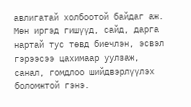авлигатай холбоотой байдаг аж. Мөн иргэд гишүүд, сайд, дарга нартай тус төвд биечлэн, эсвэл гэрээсээ цахимаар уулзаж, санал, гомдлоо шийдвэрлүүлэх боломжтой гэнэ.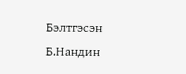Бэлтгэсэн Б.Нандин